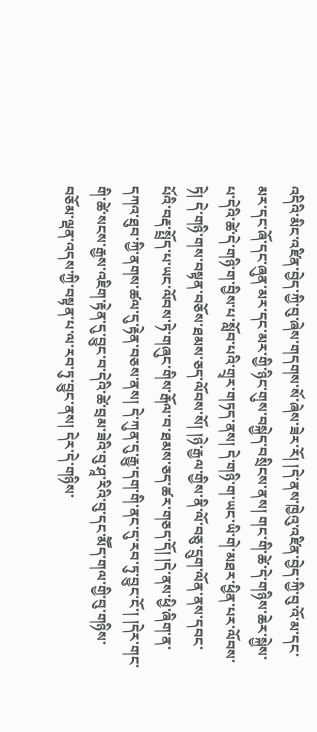འདིའི་མིང་འཛིན་བྱེད་ཀྱི་བུ་ཞེས་གདགས་སོ་ཞེས་ཟེར་རོ། །དེ་ནས་ཁྱེའུ་འཛིན་བྱེད་ཀྱི་བུ་འོ་མ་དང་མར་དང་ཞོ་དང་ཞུན་མར་དང་མར་གྱི་ཉིང་གུས་བསྐྱེད་བསྲིངས་ནས། གང་གི་ཚེ་དེ་གཉིས་ཆེར་སྐྱེས་པ་དེའི་ཚེ་དེ་གཉི་ག་བྱིས་པ་སློབ་པའི་གྲྭར་གཏད་ནས། དེ་གཉི་ག་ཡང་ཡི་གེ་མཐར་ཕྱིན་པར་ལོབས་ཏེ། དེ་གཉི་གས་བསྟན་བཅོས་ཐམས་ཅད་ལོབས་སོ། །ཉེ་རྒྱལ་གྱིས་ནི་ལོ་བཅུ་དྲུག་ལོན་ནས་དབང་པོའི་བརྡ་སྤྲོད་པ་ཡང་ལོབས་ཏེ་གཞུང་གིས་རྒོལ་བ་ཐམས་ཅད་ཚར་གཅད་དོ། །དེ་ནས་ཕྱི་ཞིག་ན་དཀའ་ཐུབ་ཀྱི་ནགས་ཚལ་དུ་རྟེན་བཅས་ནས། དེ་ཀུན་དུ་རྒྱུ་དག་གི་ནང་དུ་རབ་ཏུ་བྱུང་ངོ་། །དེར་གང་གི་ཚེ་སངས་རྒྱས་འཇིག་རྟེན་དུ་བྱུང་བ་དེའི་ཚེ་བྲམ་ཟེའི་བུ་ཤཱ་རིའི་བུ་དང་མཽད་གལ་གྱི་བུ་གཉིས་བཅོམ་ལྡན་འདས་ཀྱི་བསྟན་པ་ལ་རབ་ཏུ་བྱུང་ནས། དེར་དེ་གཉིས་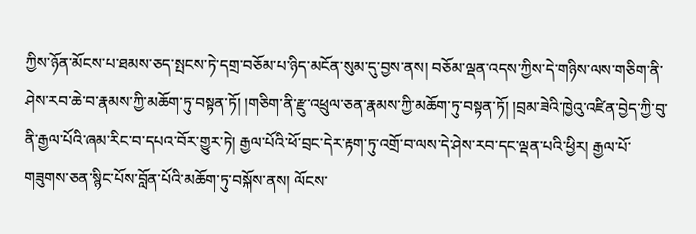ཀྱིས་ཉོན་མོངས་པ་ཐམས་ཅད་སྤངས་ཏེ་དགྲ་བཅོམ་པ་ཉིད་མངོན་སུམ་དུ་བྱས་ནས། བཅོམ་ལྡན་འདས་ཀྱིས་དེ་གཉིས་ལས་གཅིག་ནི་ཤེས་རབ་ཆེ་བ་རྣམས་ཀྱི་མཆོག་ཏུ་བསྟན་ཏོ། །གཅིག་ནི་རྫུ་འཕྲུལ་ཅན་རྣམས་ཀྱི་མཆོག་ཏུ་བསྟན་ཏོ། །བྲམ་ཟེའི་ཁྱེའུ་འཛིན་བྱེད་ཀྱི་བུ་ནི་རྒྱལ་པོའི་ཞམ་རིང་བ་དཔའ་བོར་གྱུར་ཏེ། རྒྱལ་པོའི་ཕོ་བྲང་དེར་རྟག་ཏུ་འགྲོ་བ་ལས་དེ་ཤེས་རབ་དང་ལྡན་པའི་ཕྱིར། རྒྱལ་པོ་གཟུགས་ཅན་སྙིང་པོས་བློན་པོའི་མཆོག་ཏུ་བསྐོས་ནས། ལོངས་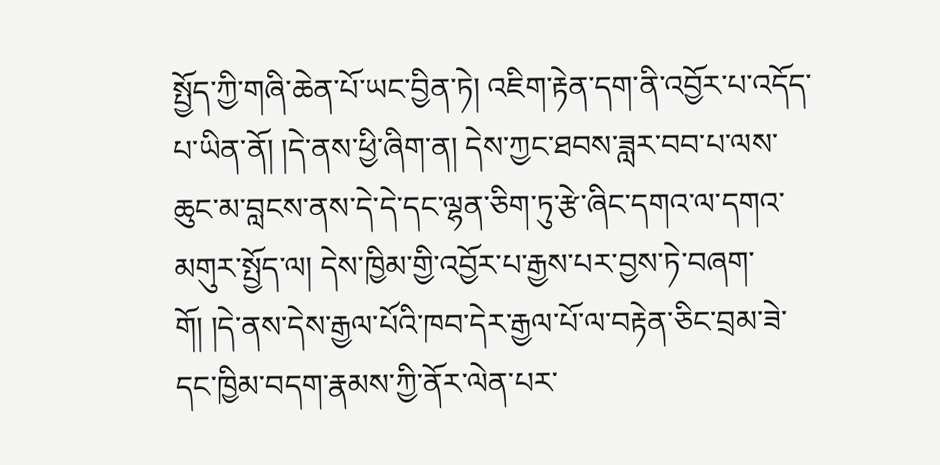སྤྱོད་ཀྱི་གཞི་ཆེན་པོ་ཡང་བྱིན་ཏེ། འཇིག་རྟེན་དག་ནི་འབྱོར་པ་འདོད་པ་ཡིན་ནོ། །དེ་ནས་ཕྱི་ཞིག་ན། དེས་ཀྱང་ཐབས་ཟླར་བབ་པ་ལས་ཆུང་མ་བླངས་ནས་དེ་དེ་དང་ལྷན་ཅིག་ཏུ་རྩེ་ཞིང་དགའ་ལ་དགའ་མགུར་སྤྱོད་ལ། དེས་ཁྱིམ་གྱི་འབྱོར་པ་རྒྱས་པར་བྱས་ཏེ་བཞག་གོ། །དེ་ནས་དེས་རྒྱལ་པོའི་ཁབ་དེར་རྒྱལ་པོ་ལ་བརྟེན་ཅིང་བྲམ་ཟེ་དང་ཁྱིམ་བདག་རྣམས་ཀྱི་ནོར་ལེན་པར་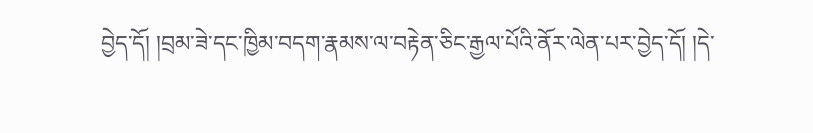བྱེད་དོ། །བྲམ་ཟེ་དང་ཁྱིམ་བདག་རྣམས་ལ་བརྟེན་ཅིང་རྒྱལ་པོའི་ནོར་ལེན་པར་བྱེད་དོ། །དེ་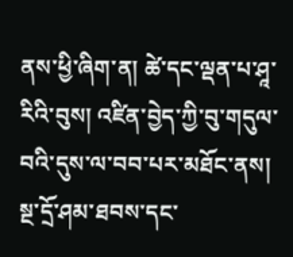ནས་ཕྱི་ཞིག་ན། ཚེ་དང་ལྡན་པ་ཤཱ་རིའི་བུས། འཛིན་བྱེད་ཀྱི་བུ་གདུལ་བའི་དུས་ལ་བབ་པར་མཐོང་ནས། སྔ་དྲོ་ཤམ་ཐབས་དང་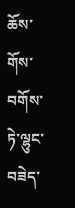ཆོས་གོས་བགོས་ཏེ་ལྷུང་བཟེད་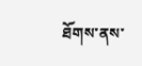ཐོགས་ནས་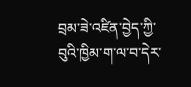བྲམ་ཟེ་འཛིན་བྱེད་ཀྱི་བུའི་ཁྱིམ་ག་ལ་བ་དེར་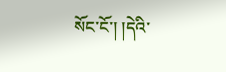སོང་ངོ་། །དེའི་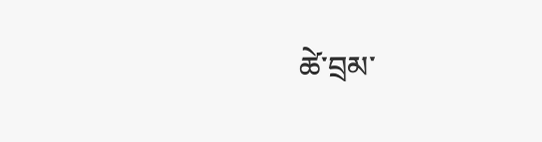ཚེ་བྲམ་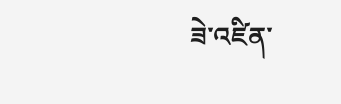ཟེ་འཛིན་